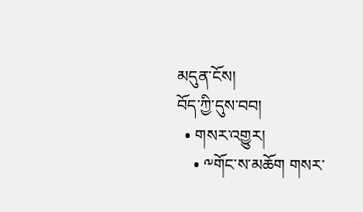མདུན་ངོས།
བོད་ཀྱི་དུས་བབ།
  • གསར་འགྱུར།
    • ༸གོང་ས་མཆོག གསར་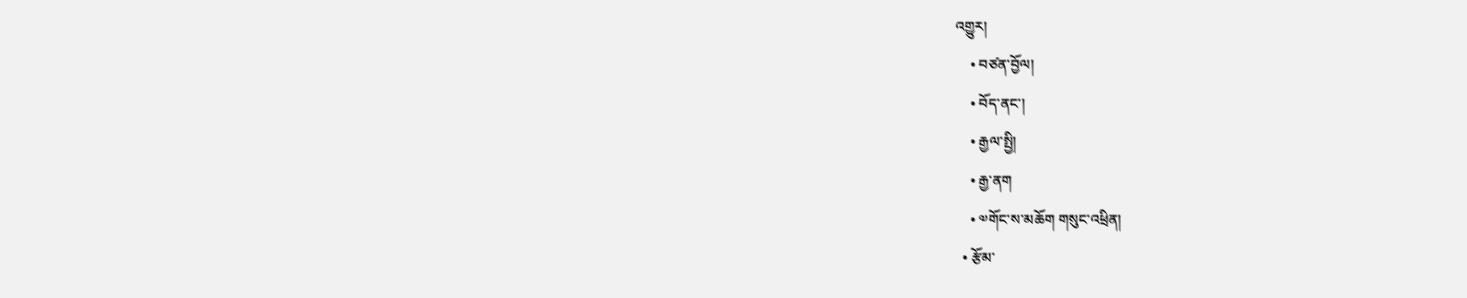འགྱུར།
    • བཙན་བྱོལ།
    • བོད་ནང་།
    • རྒྱལ་སྤྱི།
    • རྒྱ་ནག
    • ༧གོང་ས་མཆོག གསུང་འཕྲིན།
  • རྩོམ་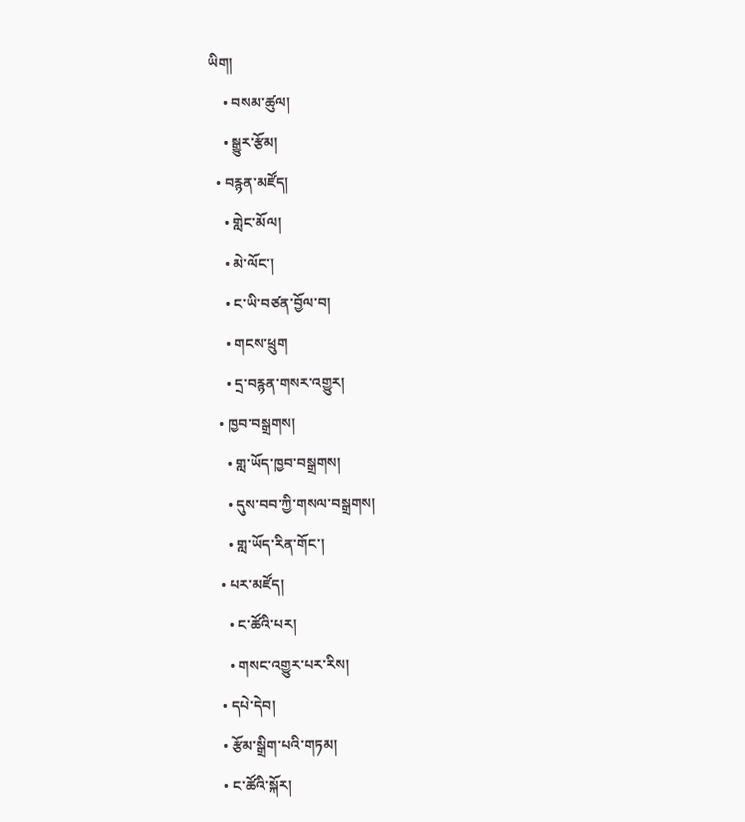ཡིག།
    • བསམ་ཚུལ།
    • སྒྱུར་རྩོམ།
  • བརྙན་མཛོད།
    • གླེང་མོལ།
    • མེ་ལོང་།
    • ང་ཡི་བཙན་བྱོལ་བ།
    • གངས་ཕྲུག
    • དྲ་བརྙན་གསར་འགྱུར།
  • ཁྱབ་བསྒྲགས།
    • གླ་ཡོད་ཁྱབ་བསྒྲགས།
    • དུས་བབ་ཀྱི་གསལ་བསྒྲགས།
    • གླ་ཡོད་རིན་གོང་།
  • པར་མཛོད།
    • ང་ཚོའི་པར།
    • གསང་འགྱུར་པར་རིས།
  • དཔེ་དེབ།
  • རྩོམ་སྒྲིག་པའི་གཏམ།
  • ང་ཚོའི་སྐོར།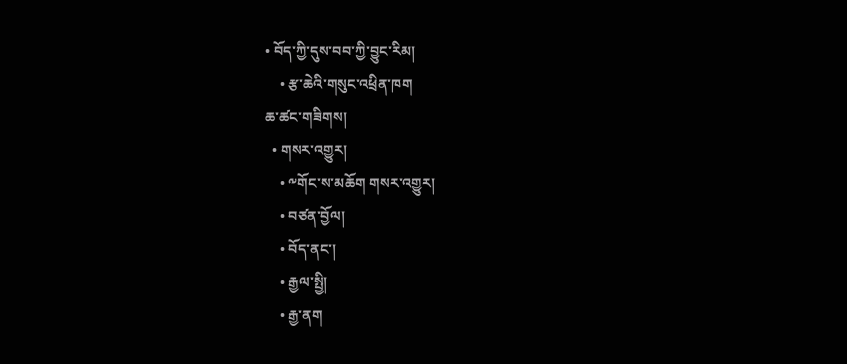• བོད་ཀྱི་དུས་བབ་ཀྱི་བྱུང་རིམ།
    • རྩ་ཆེའི་གསུང་འཕྲིན་ཁག
ཆ་ཚང་གཟིགས།
  • གསར་འགྱུར།
    • ༸གོང་ས་མཆོག གསར་འགྱུར།
    • བཙན་བྱོལ།
    • བོད་ནང་།
    • རྒྱལ་སྤྱི།
    • རྒྱ་ནག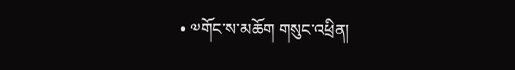• ༧གོང་ས་མཆོག གསུང་འཕྲིན།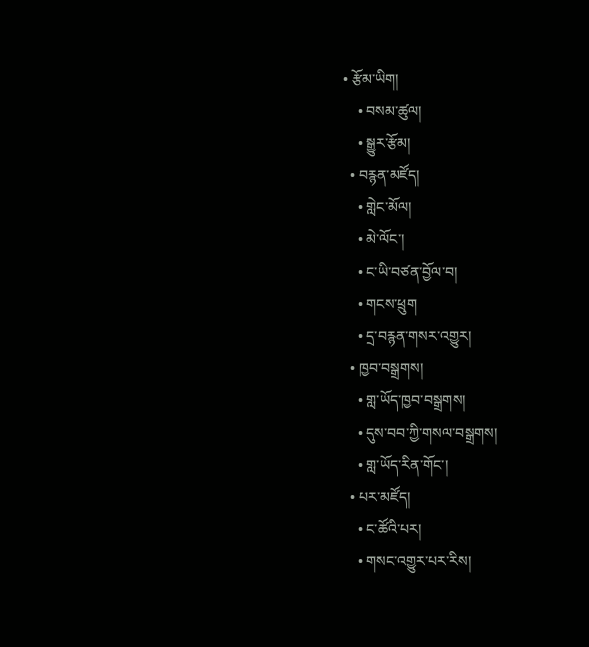• རྩོམ་ཡིག།
    • བསམ་ཚུལ།
    • སྒྱུར་རྩོམ།
  • བརྙན་མཛོད།
    • གླེང་མོལ།
    • མེ་ལོང་།
    • ང་ཡི་བཙན་བྱོལ་བ།
    • གངས་ཕྲུག
    • དྲ་བརྙན་གསར་འགྱུར།
  • ཁྱབ་བསྒྲགས།
    • གླ་ཡོད་ཁྱབ་བསྒྲགས།
    • དུས་བབ་ཀྱི་གསལ་བསྒྲགས།
    • གླ་ཡོད་རིན་གོང་།
  • པར་མཛོད།
    • ང་ཚོའི་པར།
    • གསང་འགྱུར་པར་རིས།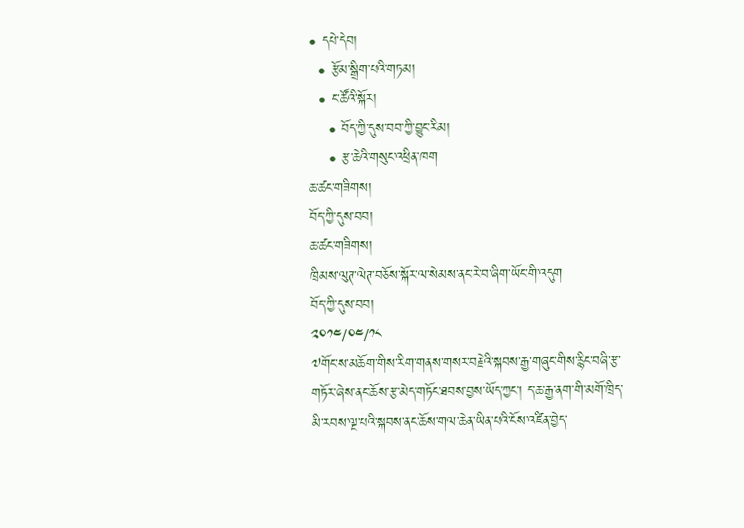• དཔེ་དེབ།
  • རྩོམ་སྒྲིག་པའི་གཏམ།
  • ང་ཚོའི་སྐོར།
    • བོད་ཀྱི་དུས་བབ་ཀྱི་བྱུང་རིམ།
    • རྩ་ཆེའི་གསུང་འཕྲིན་ཁག
ཆ་ཚང་གཟིགས།
བོད་ཀྱི་དུས་བབ།
ཆ་ཚང་གཟིགས།
ཁྲིམས་ལུཊ་ལེཊ་བཅོས་སྐོར་ལ་སེམས་ནང་རེ་བ་ཞིག་ཡོང་གི་འདུག
བོད་ཀྱི་དུས་བབ།
༢༠༡༤/༠༤/༡༨
༧གོང་ས་མཆོག་གིས་རིག་གནས་གསར་བརྗེའི་སྐབས་རྒྱ་གཞུང་གིས་རྙིང་བཞི་རྩ་གཏོར་ཞེས་ནང་ཆོས་རྩ་མེད་གཏོང་ཐབས་བྱས་ཡོད་ཀྱང་། ད་ཆ་རྒྱ་ནག་གི་མགོ་ཁྲིད་མི་རབས་ལྔ་པའི་སྐབས་ནང་ཆོས་གལ་ཆེན་ཡིན་པའི་ངོས་འཛིན་བྱེད་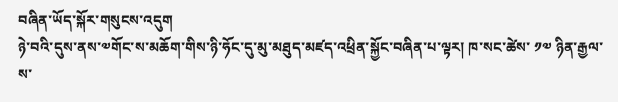བཞིན་ཡོད་སྐོར་གསུངས་འདུག
ཉེ་བའི་དུས་ནས་༧གོང་ས་མཆོག་གིས་ཉི་ཧོང་དུ་མུ་མཐུད་མཛད་འཕྲིན་སྐྱོང་བཞིན་པ་ལྟར། ཁ་སང་ཚེས་ ༡༧ ཉིན་རྒྱལ་ས་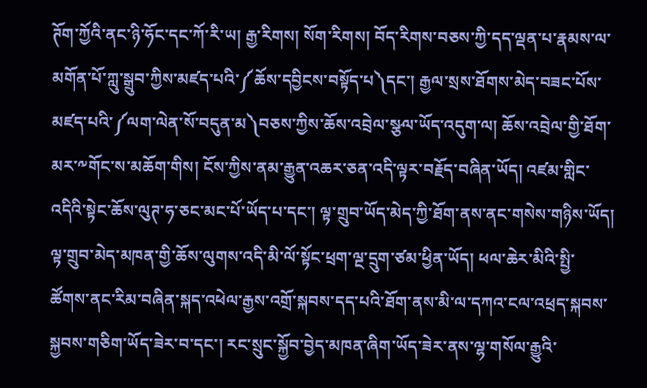ཊོག་ཀྱོའི་ནང་ཉི་ཧོང་དང་ཀོ་རི་ཡ། རྒྱ་རིགས། སོག་རིགས། བོད་རིགས་བཅས་ཀྱི་དད་ལྡན་པ་རྣམས་ལ་མགོན་པོ་ཀླུ་སྒྲུབ་ཀྱིས་མཛད་པའི་༼ཆོས་དབྱིངས་བསྟོད་པ༽དང་། རྒྱལ་སྲས་ཐོགས་མེད་བཟང་པོས་མཛད་པའི་༼ལག་ལེན་སོ་བདུན་མ༽བཅས་ཀྱིས་ཆོས་འབྲེལ་སྩལ་ཡོད་འདུག་ལ། ཆོས་འབྲེལ་གྱི་ཐོག་མར་༸གོང་ས་མཆོག་གིས། ངོས་ཀྱིས་ནམ་རྒྱུན་འཆར་ཅན་འདི་ལྟར་བརྗོད་བཞིན་ཡོད། འཛམ་གླིང་འདིའི་སྟེང་ཆོས་ལུཊ་ཧ་ཅང་མང་པོ་ཡོད་པ་དང་། ལྟ་གྲུབ་ཡོད་མེད་ཀྱི་ཐོག་ནས་ནང་གསེས་གཉིས་ཡོད། ལྟ་གྲུབ་མེད་མཁན་གྱི་ཆོས་ལུགས་འདི་མི་ལོ་སྟོང་ཕྲག་ལྔ་དྲུག་ཙམ་ཕྱིན་ཡོད། ཕལ་ཆེར་མིའི་སྤྱི་ཚོགས་ནང་རིམ་བཞིན་སྐད་འཕེལ་རྒྱས་འགྲོ་སྐབས་དད་པའི་ཐོག་ནས་མི་ལ་དཀའ་ངལ་འཕྲད་སྐབས་སྐྱབས་གཅིག་ཡོད་ཟེར་བ་དང་། རང་སྲུང་སྐྱོབ་བྱེད་མཁན་ཞིག་ཡོད་ཟེར་ནས་ལྷ་གསོལ་རྒྱུའི་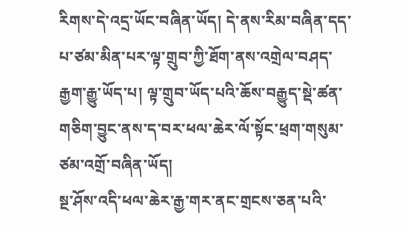རིགས་དེ་འདྲ་ཡོང་བཞིན་ཡོད། དེ་ནས་རིམ་བཞིན་དད་པ་ཙམ་མིན་པར་ལྟ་གྲུབ་ཀྱི་ཐོག་ནས་འགྲེལ་བཤད་རྒྱག་རྒྱུ་ཡོད་པ། ལྟ་གྲུབ་ཡོད་པའི་ཆོས་བརྒྱུད་སྡེ་ཚན་གཅིག་བྱུང་ནས་ད་བར་ཕལ་ཆེར་ལོ་སྟོང་ཕྲག་གསུམ་ཙམ་འགྲོ་བཞིན་ཡོད།
སྔ་ཤོས་འདི་ཕལ་ཆེར་རྒྱ་གར་ནང་གྲངས་ཅན་པའི་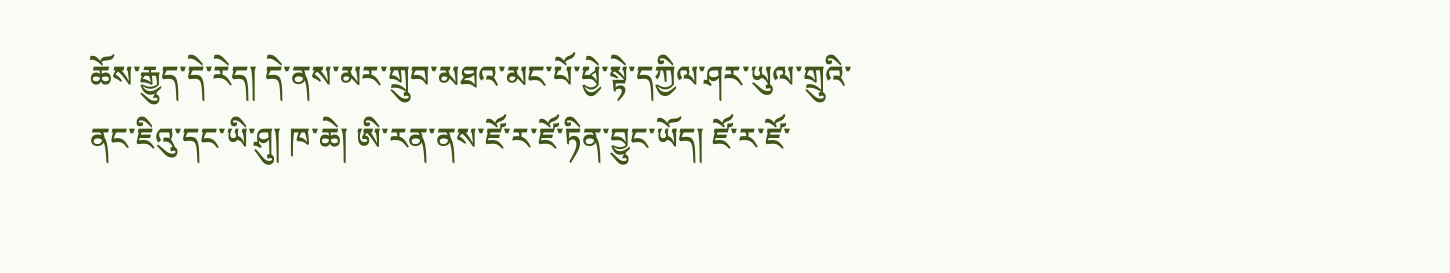ཆོས་རྒྱུད་དེ་རེད། དེ་ནས་མར་གྲུབ་མཐའ་མང་པོ་ཕྱེ་སྟེ་དཀྱིལ་ཤར་ཡུལ་གྲུའི་ནང་ཇིའུ་དང་ཡི་ཤུ། ཁ་ཆེ། ཨི་རན་ནས་ཛོ་ར་ཛོ་ཏིན་བྱུང་ཡོད། ཛོ་ར་ཛོ་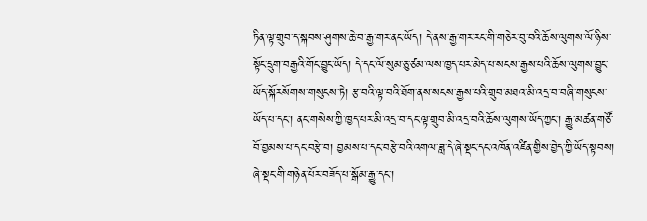ཏིན་ལྟ་གྲུབ་ད་སྐབས་ཤུགས་ཆེ་བ་རྒྱ་གར་ནང་ཡོད། དེ་ནས་རྒྱ་གར་རང་གི་གཅེར་བུ་བའི་ཆོས་ལུགས་ལོ་ཉིས་སྟོང་དྲུག་བརྒྱའི་གོང་བྱུང་ཡོད། དེ་དང་ལོ་སུམ་ཅུ་ཙམ་ལས་ཁྱད་པར་མེད་པ་སངས་རྒྱས་པའི་ཆོས་ལུགས་བྱུང་ཡོད་སྐོརསོགས་གསུངས་ཏེ། རྩ་བའི་ལྟ་བའི་ཐོག་ནས་སངས་རྒྱས་པའི་གྲུབ་མཐའ་མི་འདྲ་བ་བཞི་གསུངས་ཡོད་པ་དང་། ནང་གསེས་ཀྱི་ཁྱད་པར་མི་འདྲ་བ་དང་ལྟ་གྲུབ་མི་འདྲ་བའི་ཆོས་ལུགས་ཡོད་ཀྱང་། རྒྱུ་མཚན་གཙོ་བོ་བྱམས་པ་དང་བརྩེ་བ། བྱམས་པ་དང་བརྩེ་བའི་འགལ་ཟླ་དེ་ཞེ་སྡང་དང་འཁོན་འཛིན་གྱིས་བྱེད་ཀྱི་ཡོད་སྟབས། ཞེ་སྡང་གི་གཉེན་པོར་བཟོད་པ་སྒོམ་རྒྱུ་དང་།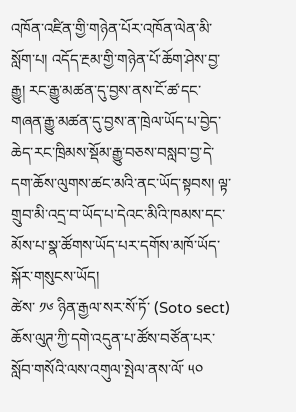འཁོན་འཛིན་གྱི་གཉེན་པོར་འཁོན་ལེན་མི་སློག་པ། འདོད་རྔམ་གྱི་གཉེན་པོ་ཆོག་ཤེས་བྱ་རྒྱུ། རང་རྒྱུ་མཚན་དུ་བྱས་ནས་ངོ་ཚ་དང་གཞན་རྒྱུ་མཚན་དུ་བྱས་ན་ཁྲེལ་ཡོད་པ་བྱེད་ཆེད་རང་ཁྲིམས་སྡོམ་རྒྱུ་བཅས་བསླབ་བྱ་དེ་དག་ཆོས་ལུགས་ཚང་མའི་ནང་ཡོད་སྟབས། ལྟ་གྲུབ་མི་འདྲ་བ་ཡོད་པ་དེའང་མིའི་ཁམས་དང་མོས་པ་སྣ་ཚོགས་ཡོད་པར་དགོས་མཁོ་ཡོད་སྐོར་གསུངས་ཡོད།
ཚེས་ ༡༦ ཉིན་རྒྱལ་སར་སོ་ཏོ་ (Soto sect) ཆོས་ལུཊ་ཀྱི་དགེ་འདུན་པ་ཚོས་བཙོན་པར་སློབ་གསོའི་ལས་འགུལ་སྤེལ་ནས་ལོ་ ༥༠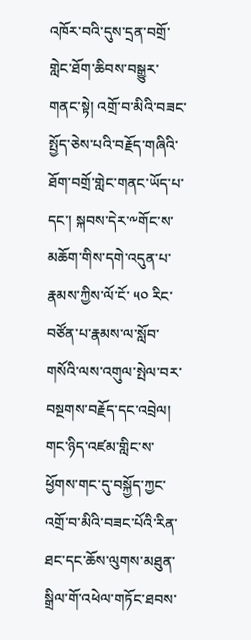འཁོར་བའི་དུས་དྲན་བགྲོ་གླེང་ཐོག་ཆིབས་བསྒྱུར་གནང་སྟེ། འགྲོ་བ་མིའི་བཟང་སྤྱོད་ཅེས་པའི་བརྗོད་གཞིའི་ཐོག་བགྲོ་གླེང་གནང་ཡོད་པ་དང་། སྐབས་དེར་༸གོང་ས་མཆོག་གིས་དགེ་འདུན་པ་རྣམས་ཀྱིས་ལོ་ངོ་ ༥༠ རིང་བཙོན་པ་རྣམས་ལ་སློབ་གསོའི་ལས་འགུལ་སྤེལ་བར་བསྔགས་བརྗོད་དང་འབྲེལ། གང་ཉིད་འཛམ་གླིང་ས་ཕྱོགས་གང་དུ་བསྐྱོད་ཀྱང་འགྲོ་བ་མིའི་བཟང་པོའི་རིན་ཐང་དང་ཆོས་ལུགས་མཐུན་སྒྲིལ་གོ་འཕེལ་གཏོང་ཐབས་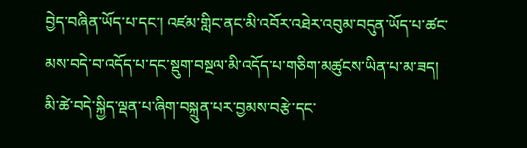བྱེད་བཞིན་ཡོད་པ་དང་། འཛམ་གླིང་ནང་མི་འབོར་འཐེར་འབུམ་བདུན་ཡོད་པ་ཚང་མས་བདེ་བ་འདོད་པ་དང་སྡུག་བསྔལ་མི་འདོད་པ་གཅིག་མཚུངས་ཡིན་པ་མ་ཟད། མི་ཚེ་བདེ་སྐྱིད་ལྡན་པ་ཞིག་བསྐྲུན་པར་བྱམས་བརྩེ་དང་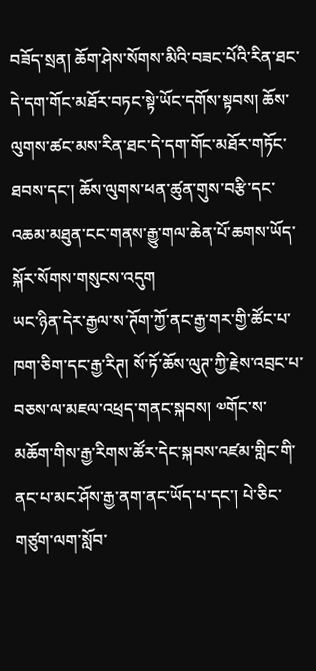བཟོད་སྲན། ཆོག་ཤེས་སོགས་མིའི་བཟང་པོའི་རིན་ཐང་དེ་དག་གོང་མཐོར་བཏང་སྟེ་ཡོང་དགོས་སྟབས། ཆོས་ལུགས་ཚང་མས་རིན་ཐང་དེ་དག་གོང་མཐོར་གཏོང་ཐབས་དང་། ཆོས་ལུགས་ཕན་ཚུན་གུས་བརྩི་དང་འཆམ་མཐུན་ངང་གནས་རྒྱུ་གལ་ཆེན་པོ་ཆགས་ཡོད་སྐོར་སོགས་གསུངས་འདུག
ཡང་ཉིན་དེར་རྒྱལ་ས་ཊོག་ཀྱོ་ནང་རྒྱ་གར་གྱི་ཚོང་པ་ཁག་ཅིག་དང་རྒྱ་རིཊ། སོ་ཏོ་ཆོས་ལུཊ་ཀྱི་རྗེས་འབྲང་པ་བཅས་ལ་མཇལ་འཕྲད་གནང་སྐབས། ༧གོང་ས་མཆོག་གིས་རྒྱ་རིགས་ཚོར་དེང་སྐབས་འཛམ་གླིང་གི་ནང་པ་མང་ཤོས་རྒྱ་ནག་ནང་ཡོད་པ་དང་། པེ་ཅིང་གཙུག་ལག་སློབ་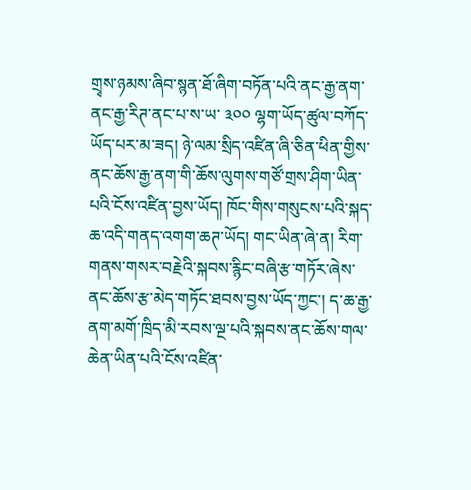གྲྭས་ཉམས་ཞིབ་སྙན་ཐོ་ཞིག་བཏོན་པའི་ནང་རྒྱ་ནག་ནང་རྒྱ་རིཊ་ནང་པ་ས་ཡ་ ༣༠༠ ལྷག་ཡོད་ཚུལ་བཀོད་ཡོད་པར་མ་ཟད། ཉེ་ལམ་སྲིད་འཛིན་ཞི་ཅིན་ཕིན་གྱིས་ནང་ཆོས་རྒྱ་ནག་གི་ཆོས་ལུགས་གཙོ་གྲས་ཤིག་ཡིན་པའི་ངོས་འཛིན་བྱས་ཡོད། ཁོང་གིས་གསུངས་པའི་སྐད་ཆ་འདི་གནད་འགག་ཆཊ་ཡོད། གང་ཡིན་ཞེ་ན། རིག་གནས་གསར་བརྗེའི་སྐབས་རྙིང་བཞི་རྩ་གཏོར་ཞེས་ནང་ཆོས་རྩ་མེད་གཏོང་ཐབས་བྱས་ཡོད་ཀྱང་། ད་ཆ་རྒྱ་ནག་མགོ་ཁྲིད་མི་རབས་ལྔ་པའི་སྐབས་ནང་ཆོས་གལ་ཆེན་ཡིན་པའི་ངོས་འཛིན་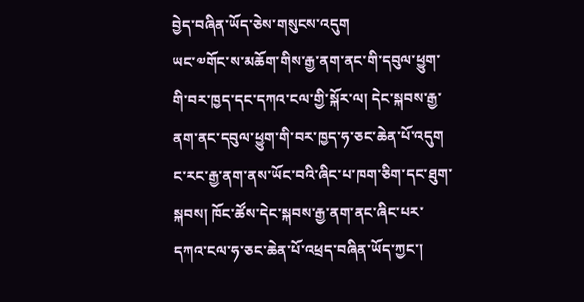བྱེད་བཞིན་ཡོད་ཅེས་གསུངས་འདུག
ཡང་༧གོང་ས་མཆོག་གིས་རྒྱ་ནག་ནང་གི་དབུལ་ཕྱུག་གི་བར་ཁྱད་དང་དཀའ་ངལ་གྱི་སྐོར་ལ། དེང་སྐབས་རྒྱ་ནག་ནང་དབུལ་ཕྱུག་གི་བར་ཁྱད་ཧ་ཅང་ཆེན་པོ་འདུག ང་རང་རྒྱ་ནག་ནས་ཡོང་བའི་ཞིང་པ་ཁག་ཅིག་དང་ཐུག་སྐབས། ཁོང་ཚོས་དེང་སྐབས་རྒྱ་ནག་ནང་ཞིང་པར་དཀའ་ངལ་ཧ་ཅང་ཆེན་པོ་འཕྲད་བཞིན་ཡོད་ཀྱང་།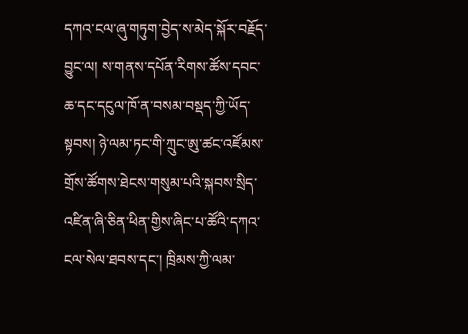དཀའ་ངལ་ཞུ་གཏུག་བྱེད་ས་མེད་སྐོར་བརྗོད་བྱུང་ལ། ས་གནས་དཔོན་རིགས་ཚོས་དབང་ཆ་དང་དངུལ་ཁོ་ན་བསམ་བསྡད་ཀྱི་ཡོད་སྟབས། ཉེ་ལམ་ཏང་གི་ཀྲུང་ཨུ་ཚང་འཛོམས་གྲོས་ཚོགས་ཐེངས་གསུམ་པའི་སྐབས་སྲིད་འཛིན་ཞི་ཅིན་ཕིན་གྱིས་ཞིང་པ་ཚོའི་དཀའ་ངལ་སེལ་ཐབས་དང་། ཁྲིམས་ཀྱི་ལམ་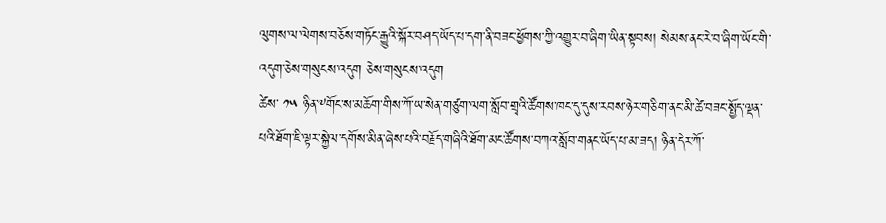ལུགས་ལ་ལེགས་བཅོས་གཏོང་རྒྱུའི་སྐོར་བཤད་ཡོད་པ་དག་ནི་བཟང་ཕྱོགས་ཀྱི་འགྱུར་བ་ཞིག་ཡིན་སྟབས། སེམས་ནང་རེ་བ་ཞིག་ཡོང་གི་འདུག་ཅེས་གསུངས་འདུག ཅེས་གསུངས་འདུག
ཚེས་ ༡༥ ཉིན་༸གོང་ས་མཆོག་གིས་ཀོ་ཡ་སེན་གཙུག་ལག་སློབ་གྲྭའི་ཚོགས་ཁང་དུ་དུས་རབས་ཉེར་གཅིག་ནང་མི་ཚེ་བཟང་སྤྱོད་ལྡན་པའི་ཐོག་ཇི་ལྟར་སྐྱེལ་དགོས་མིན་ཞེས་པའི་བརྗོད་གཞིའི་ཐོག་མང་ཚོགས་བཀའ་སློབ་གནང་ཡོད་པ་མ་ཟད། ཉིན་དེར་ཀོ་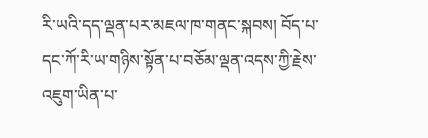རི་ཡའི་དད་ལྡན་པར་མཇལ་ཁ་གནང་སྐབས། བོད་པ་དང་ཀོ་རི་ཡ་གཉིས་སྟོན་པ་བཅོམ་ལྡན་འདས་ཀྱི་རྗེས་འཇུག་ཡིན་པ་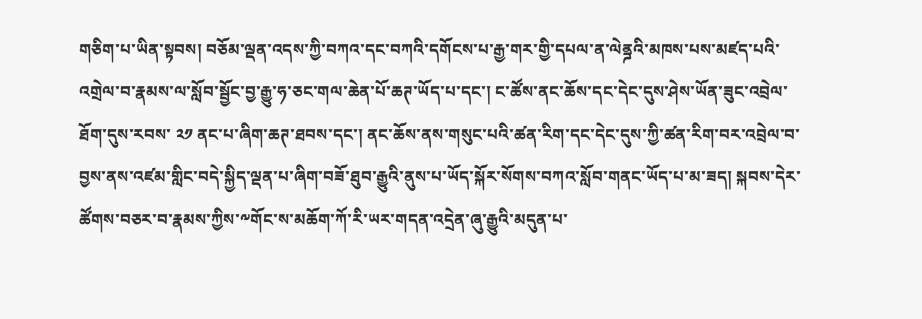གཅིག་པ་ཡིན་སྟབས། བཅོམ་ལྡན་འདས་ཀྱི་བཀའ་དང་བཀའི་དགོངས་པ་རྒྱ་གར་གྱི་དཔལ་ན་ལེནྜའི་མཁས་པས་མཛད་པའི་འགྲེལ་བ་རྣམས་ལ་སློབ་སྦྱོང་བྱ་རྒྱུ་ཧ་ཅང་གལ་ཆེན་པོ་ཆཊ་ཡོད་པ་དང་། ང་ཚོས་ནང་ཆོས་དང་དེང་དུས་ཤེས་ཡོན་ཟུང་འབྲེལ་ཐོག་དུས་རབས་ ༢༡ ནང་པ་ཞིག་ཆཊ་ཐབས་དང་། ནང་ཆོས་ནས་གསུང་པའི་ཚན་རིག་དང་དེང་དུས་ཀྱི་ཚན་རིག་བར་འབྲེལ་བ་བྱས་ནས་འཛམ་གླིང་བདེ་སྐྱིད་ལྡན་པ་ཞིག་བཟོ་ཐུབ་རྒྱུའི་ནུས་པ་ཡོད་སྐོར་སོགས་བཀའ་སློབ་གནང་ཡོད་པ་མ་ཟད། སྐབས་དེར་ཚོགས་བཅར་བ་རྣམས་ཀྱིས་༸གོང་ས་མཆོག་ཀོ་རི་ཡར་གདན་འདྲེན་ཞུ་རྒྱུའི་མདུན་པ་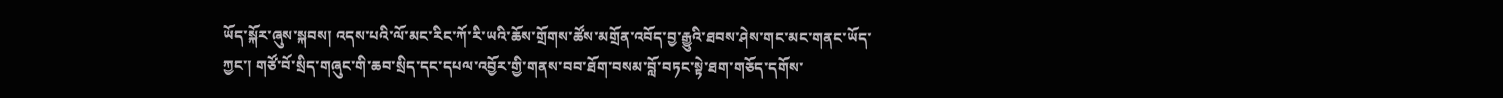ཡོད་སྐོར་ཞུས་སྐབས། འདས་པའི་ལོ་མང་རིང་ཀོ་རི་ཡའི་ཆོས་གྲོགས་ཚོས་མགྲོན་འབོད་བྱ་རྒྱུའི་ཐབས་ཤེས་གང་མང་གནང་ཡོད་ཀྱང་། གཙོ་བོ་སྲིད་གཞུང་གི་ཆབ་སྲིད་དང་དཔལ་འབྱོར་གྱི་གནས་བབ་ཐོག་བསམ་བློ་བཏང་སྟེ་ཐག་གཅོད་དགོས་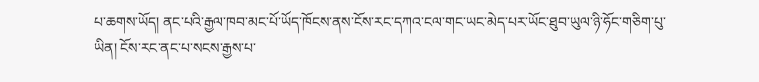པ་ཆགས་ཡོད། ནང་པའི་རྒྱལ་ཁབ་མང་པོ་ཡོད་ཁོངས་ནས་ངོས་རང་དཀའ་ངལ་གང་ཡང་མེད་པར་ཡོང་ཐུབ་ཡུལ་ཉི་ཧོང་གཅིག་པུ་ཡིན། ངོས་རང་ནང་པ་སངས་རྒྱས་པ་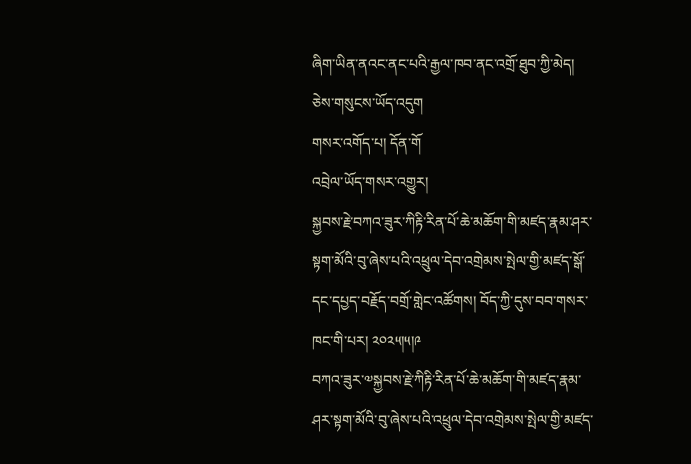ཞིག་ཡིན་ནའང་ནང་པའི་རྒྱལ་ཁབ་ནང་འགྲོ་ཐུབ་ཀྱི་མེད། ཅེས་གསུངས་ཡོད་འདུག
གསར་འགོད་པ། དོན་གོ
འབྲེལ་ཡོད་གསར་འགྱུར།
སྐྱབས་རྗེ་བཀའ་ཟུར་ཀིརྟི་རིན་པོ་ཆེ་མཆོག་གི་མཛད་རྣམ་ཤར་སྟག་མོའི་བུ་ཞེས་པའི་འཕྲུལ་དེབ་འགྲེམས་སྤེལ་གྱི་མཛད་སྒོ་དང་དཔྱད་བརྗོད་བགྲོ་གླེང་འཚོགས། བོད་ཀྱི་དུས་བབ་གསར་ཁང་གི་པར། ༢༠༢༥།༥།༩
བཀའ་ཟུར་༧སྐྱབས་རྗེ་ཀིརྟི་རིན་པོ་ཆེ་མཆོག་གི་མཛད་རྣམ་ཤར་སྟག་མོའི་བུ་ཞེས་པའི་འཕྲུལ་དེབ་འགྲེམས་སྤེལ་གྱི་མཛད་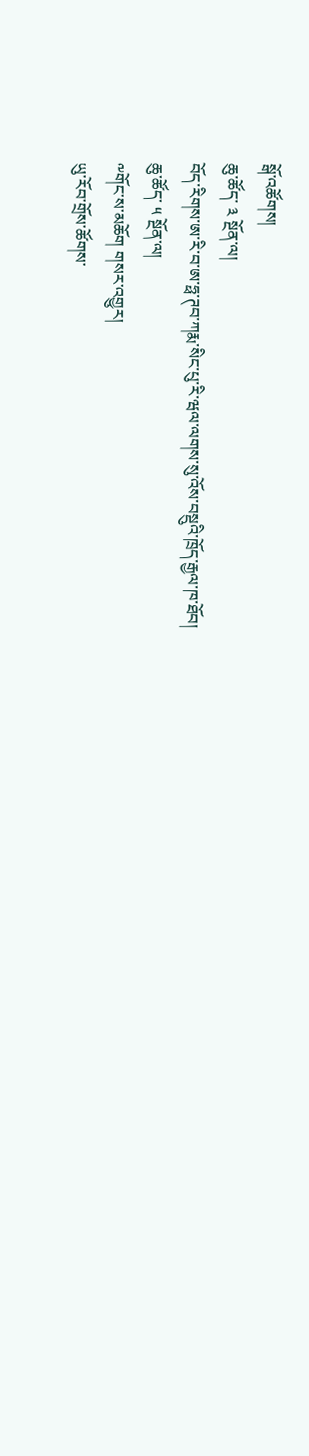སྒོ་འཚོགས།
ཆུ་ཚོད་ ༣ སྔོན་ལ།
བོད་རིགས་ཨ་རི་བ་ཨ་ཧྥ་ཊབ་ཀརྨ་སིང་པུ་རི་ཝལ་ལགས་སུ་འོས་བསྡུའི་ཁྲོད་རྒྱལ་ཁ་ཐོབ།
ཆུ་ཚོད་ ༥ སྔོན་ལ།
༸གོང་ས་མཆོག གསར་འགྱུར།
ཡུ་རོབ་གྲོས་ཚོགས་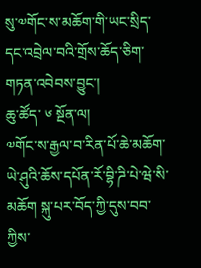སུ་༧གོང་ས་མཆོག་གི་ཡང་སྲིད་དང་འབྲེལ་བའི་གྲོས་ཆོད་ཅིག་གཏན་འབེབས་བྱུང་།
ཆུ་ཚོད་ ༦ སྔོན་ལ།
༧གོང་ས་རྒྱལ་བ་རིན་པོ་ཆེ་མཆོག་ཡེ་ཤུའི་ཆོས་དཔོན་རོ་བྷི་ཌི་པེ་ཝེ་སི་མཆོག སྐུ་པར་བོད་ཀྱི་དུས་བབ་ཀྱིས་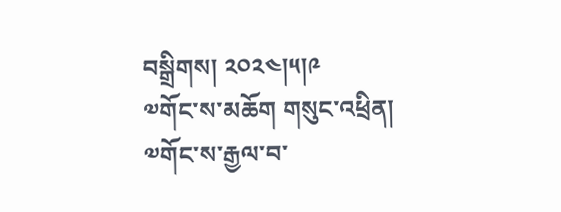བསྒྲིགས། ༢༠༢༤།༥།༩
༧གོང་ས་མཆོག གསུང་འཕྲིན།
༧གོང་ས་རྒྱལ་བ་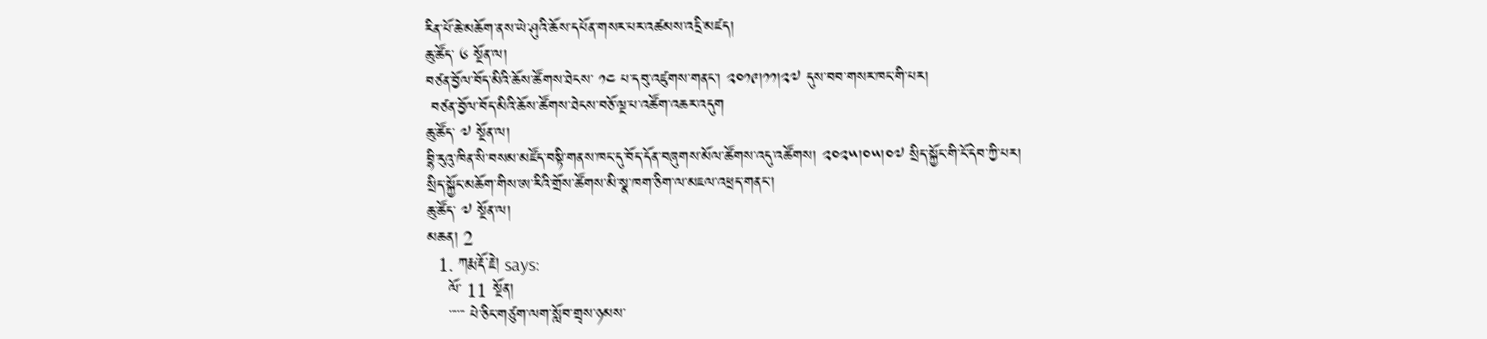རིན་པོ་ཆེ་མཆོག་ནས་ཡེ་ཤུའི་ཆོས་དཔོན་གསར་པར་འཚམས་འདྲི་མཛད།
ཆུ་ཚོད་ ༦ སྔོན་ལ།
བཙན་བྱོལ་བོད་མིའི་ཆོས་ཚོགས་ཐེངས་ ༡༤ པ་དབུ་འཛུགས་གནང་། ༢༠༡༩།༡༡།༢༧ དུས་བབ་གསར་ཁང་གི་པར།
 བཙན་བྱོལ་བོད་མིའི་ཆོས་ཚོགས་ཐེངས་བཅོ་ལྔ་པ་འཚོག་འཆར་འདུག
ཆུ་ཚོད་ ༧ སྔོན་ལ།
བྷི་རུའུ་ཁིན་སི་བསམ་མཛོད་བསྟི་གནས་ཁང་དུ་བོད་དོན་བཞུགས་མོལ་ཚོགས་འདུ་འཚོགས། ༢༠༢༥།༠༥།༠༧ སྲིད་སྐྱོང་གི་ངོ་དེབ་ཀྱི་པར།
སྲིད་སྐྱོང་མཆོག་གིས་ཨ་རིའི་གྲོས་ཚོགས་མི་སྣ་ཁག་ཅིག་ལ་མཇལ་འཕྲད་གནང་།
ཆུ་ཚོད་ ༧ སྔོན་ལ།
མཆན། 2
  1. ཀརྨ་རྡོ་རྗེ། says:
    ལོ་ 11 སྔོན།
    ་་་་་་ པེ་ཅིང་གཙུག་ལག་སློབ་གྲྭས་ཉམས་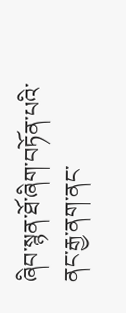ཞིབ་སྙན་ཐོ་ཞིག་བཏོན་པའི་ནང་རྒྱ་ནག་ནང་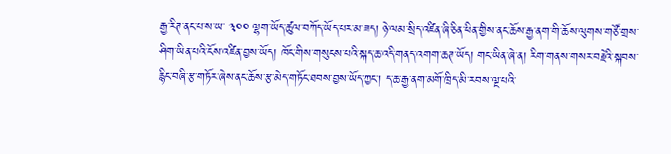རྒྱ་རིཊ་ནང་པ་ས་ཡ་ ༣༠༠ ལྷག་ཡོད་ཚུལ་བཀོད་ཡོད་པར་མ་ཟད། ཉེ་ལམ་སྲིད་འཛིན་ཞི་ཅིན་ཕིན་གྱིས་ནང་ཆོས་རྒྱ་ནག་གི་ཆོས་ལུགས་གཙོ་གྲས་ཤིག་ཡིན་པའི་ངོས་འཛིན་བྱས་ཡོད། ཁོང་གིས་གསུངས་པའི་སྐད་ཆ་འདི་གནད་འགག་ཆཊ་ཡོད། གང་ཡིན་ཞེ་ན། རིག་གནས་གསར་བརྗེའི་སྐབས་རྙིང་བཞི་རྩ་གཏོར་ཞེས་ནང་ཆོས་རྩ་མེད་གཏོང་ཐབས་བྱས་ཡོད་ཀྱང་། ད་ཆ་རྒྱ་ནག་མགོ་ཁྲིད་མི་རབས་ལྔ་པའི་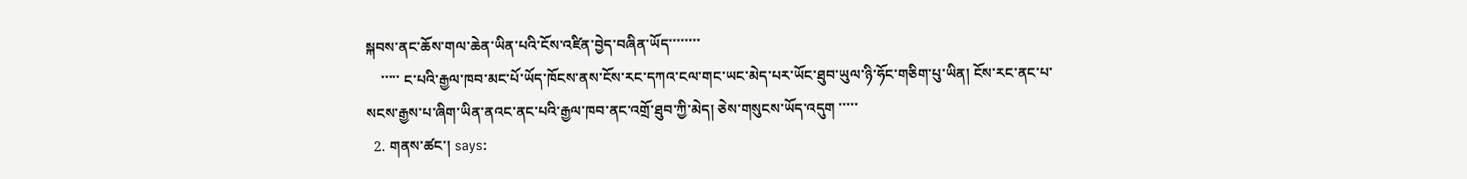སྐབས་ནང་ཆོས་གལ་ཆེན་ཡིན་པའི་ངོས་འཛིན་བྱེད་བཞིན་ཡོད་་་་་་་་
    ་་་་་ ང་པའི་རྒྱལ་ཁབ་མང་པོ་ཡོད་ཁོངས་ནས་ངོས་རང་དཀའ་ངལ་གང་ཡང་མེད་པར་ཡོང་ཐུབ་ཡུལ་ཉི་ཧོང་གཅིག་པུ་ཡིན། ངོས་རང་ནང་པ་སངས་རྒྱས་པ་ཞིག་ཡིན་ནའང་ནང་པའི་རྒྱལ་ཁབ་ནང་འགྲོ་ཐུབ་ཀྱི་མེད། ཅེས་གསུངས་ཡོད་འདུག ་་་་་
  2. གནས་ཚང་། says: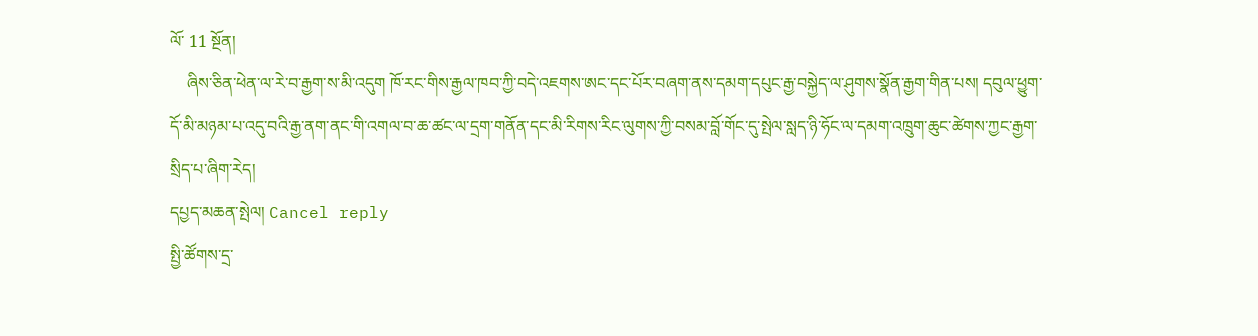ལོ་ 11 སྔོན།
    ཞིས་ཅིན་ཕེན་ལ་རེ་བ་རྒྱག་ས་མི་འདུག ཁོ་རང་གིས་རྒྱལ་ཁབ་ཀྱི་བདེ་འཇགས་ཨང་དང་པོར་བཞག་ནས་དམག་དཔུང་རྒྱ་བསྐྱེད་ལ་ཤུགས་སྣོན་རྒྱག་གིན་པས། དབུལ་ཕྱུག་དོ་མི་མཉམ་པ་འདུ་བའི་རྒྱ་ནག་ནང་གི་འགལ་བ་ཆ་ཚང་ལ་དྲག་གནོན་དང་མི་རིགས་རིང་ལུགས་ཀྱི་བསམ་བློ་གོང་དུ་སྤེལ་སླད་ཉི་ཧོང་ལ་དམག་འཁྲུག་ཆུང་ཚེགས་ཀྱང་རྒྱག་སྲིད་པ་ཞིག་རེད།
དཔྱད་མཆན་སྤེལ། Cancel reply
སྤྱི་ཚོགས་དྲ་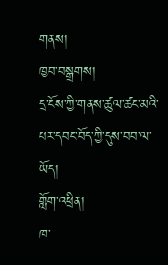གནས།
ཁྱབ་བསྒྲགས།
དྲ་ངོས་ཀྱི་གནས་ཚུལ་ཚང་མའི་པར་དབང་བོད་ཀྱི་དུས་བབ་ལ་ཡོད།
གློག་འཕྲིན།
ཁ་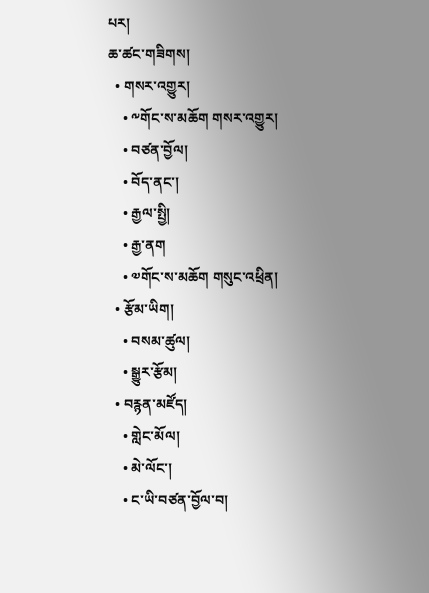པར།
ཆ་ཚང་གཟིགས།
  • གསར་འགྱུར།
    • ༸གོང་ས་མཆོག གསར་འགྱུར།
    • བཙན་བྱོལ།
    • བོད་ནང་།
    • རྒྱལ་སྤྱི།
    • རྒྱ་ནག
    • ༧གོང་ས་མཆོག གསུང་འཕྲིན།
  • རྩོམ་ཡིག།
    • བསམ་ཚུལ།
    • སྒྱུར་རྩོམ།
  • བརྙན་མཛོད།
    • གླེང་མོལ།
    • མེ་ལོང་།
    • ང་ཡི་བཙན་བྱོལ་བ།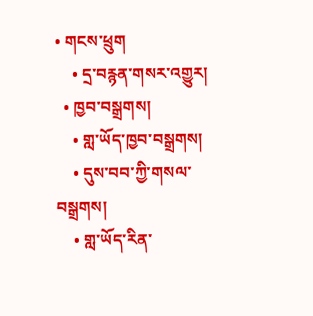• གངས་ཕྲུག
    • དྲ་བརྙན་གསར་འགྱུར།
  • ཁྱབ་བསྒྲགས།
    • གླ་ཡོད་ཁྱབ་བསྒྲགས།
    • དུས་བབ་ཀྱི་གསལ་བསྒྲགས།
    • གླ་ཡོད་རིན་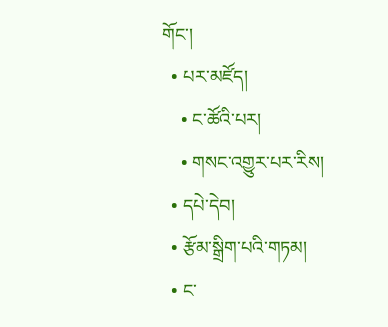གོང་།
  • པར་མཛོད།
    • ང་ཚོའི་པར།
    • གསང་འགྱུར་པར་རིས།
  • དཔེ་དེབ།
  • རྩོམ་སྒྲིག་པའི་གཏམ།
  • ང་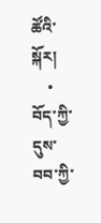ཚོའི་སྐོར།
    • བོད་ཀྱི་དུས་བབ་ཀྱི་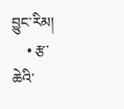བྱུང་རིམ།
    • རྩ་ཆེའི་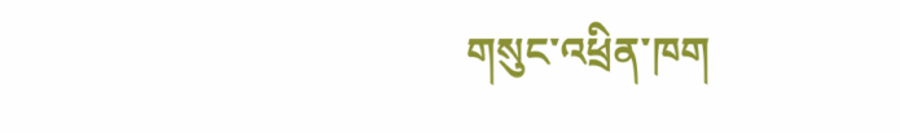གསུང་འཕྲིན་ཁག